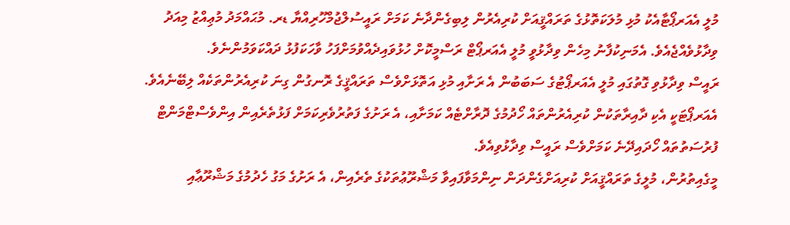މުލީ އެއަރޕޯޓާއެކު މުޅި މުލަކަތޮޅުގެ ތަރައްޤީއަށް ކުރިއެރުން ލިބިގެންދާނެ ކަމަށް ރައީސުލްޖުމްހޫރިއްޔާ ޑރ. މުޙައްމަދު މުޢިއްޒު މިއަދު ވިދާޅުވެއްޖެއެވެ. އެމަނިކުފާނު މިހެން ވިދާޅުވީ މުލީ އެއަރޕޯޓް ރަސްމީކޮށް ހުޅުވައިދެއްވުމަށްފަހު ވާހަކަފުޅު ދައްކަވަމުންނެވެ.
ރައީސް ވިދާޅުވި ގޮތުގައި މުލީ އެއަރޕޯޓުގެ ސަބަބުން އެ ރަށާއި މުޅި އަތޮޅަށްވެސް ތަރައްޤީގެ ރޮނގުން ގިނަ ކުރިއެރުންތަކެއް ލިބޭނެއެވެ. އެއަރޕޯޓަކީ އެކި ދާއިރާތަކުން ކުރިއެރުންތައް ހޯދުމުގެ ދޮރާށްޓެއް ކަމަށާއި، އެ ރަށުގެ ފަތުރުވެރިކަމަށް ފަޅުތެރެއިން އިންވެސްޓްމަންޓް ފުރުސަތުތައް ހޯދައިދޭނެ ކަމަށްވެސް ރައީސް ވިދާޅުވިއެވެ.
މީގެއިތުރުން، މުލީގެ ތަރައްޤީއަށް ކުރިއަށްގެންދަން ނިންމަވާފައިވާ މަޝްރޫޢުތަކުގެ ތެރެއިން، އެ ރަށުގެ މަގު ހެދުމުގެ މަޝްރޫޢާއި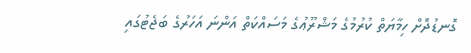ގޮނޑުދޮށް ހިމާޔަތް ކުރުމުގެ މަޝްރޫޢުގެ މަސައްކަތް އަންނަ އަހަރުގެ ބަޖެޓުގައި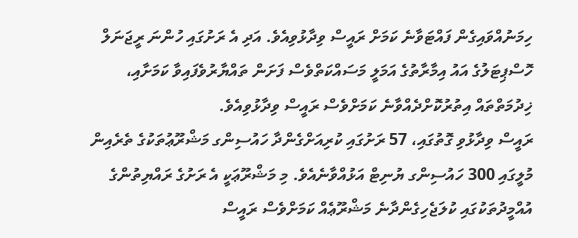ހިމަނުއްވައިގެން ފައްޓަވާނެ ކަމަށް ރައީސް ވިދާޅުވިއެވެ. އަދި އެ ރަށުގައި ހުންނަ ރީޖަނަލް ހޮސްޕިޓަލުގެ އައު އިމާރާތުގެ އަމަލީ މަސައްކަތްވެސް ފަށަން ތައްޔާރުވެފައިވާ ކަމަށާއި، ޚިދުމަތްތައް އިތުރުކޮށްދެއްވާނެ ކަމަށްވެސް ރައީސް ވިދާޅުވިއެވެ.
ރައީސް ވިދާޅުވި ގޮތުގައި، 57 ރަށުގައި ކުރިއަށްގެންދާ ހައުސިންގ މަޝްރޫޢުތަކުގެ ތެރެއިން މުލީގައި 300 ހައުސިންގ ޔުނިޓް އަޅުއްވާނެއެވެ. މި މަޝްރޫޢަކީ އެ ރަށުގެ ރައްޔިތުންގެ އުއްމީދުތަކުގައި ކުލަޖެހިގެންދާނެ މަޝްރޫޢެއް ކަމަށްވެސް ރައީސް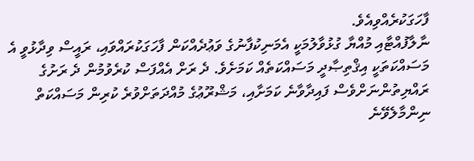ފާހަގަކުރެއްވިއެވެ.
ނާލާފުއްޓާއި މުއްޔާ ގުޅުވާލުމަކީ އެމަނިކުފާނުގެ ވަޢުދެއްކަން ފާހަގަކުރައްވައި، ރައީސް ވިދާޅުވީ އެ މަސައްކަތަކީ އިޤްތިޞާދީ މަސައްކަތެއް ކަމަށެވެ. ދެ ރަށް އެއްފަސް ކުރެވުމުން ދެ ރަށުގެ ރައްޔިތުންނަށްވެސް ފައިދާވާނެ ކަމަށާއި، މަޝްރޫޢުގެ މުއްދަތަށްވުރެ ކުރިން މަސައްކަތް ނިންމާލެވޭނެ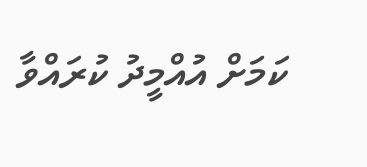ކަމަށް އުއްމީދު ކުރައްވާ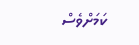ކަމަށްވެސް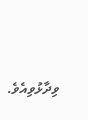ވިދާޅުވިއެވެ.